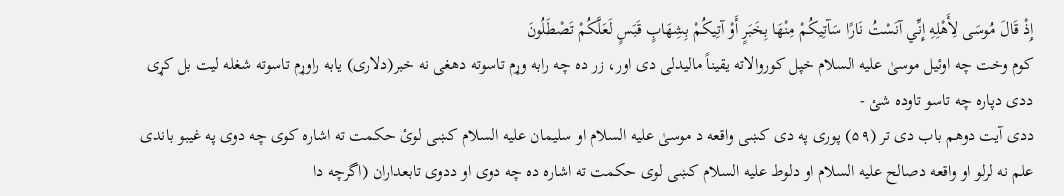إِذْ قَالَ مُوسَى لِأَهْلِهِ إِنِّي آنَسْتُ نَارًا سَآتِيكُمْ مِنْهَا بِخَبَرٍ أَوْ آتِيكُمْ بِشِهَابٍ قَبَسٍ لَعَلَّكُمْ تَصْطَلُونَ
کوم وخت چه اوئیل موسیٰ علیه السلام خپل کوروالاته یقیناً مالیدلی دی اور، زر ده چه رابه وړم تاسوته دهغی نه خبر(دلاری) یابه راوړم تاسوته شغله لیت بل کړی ددی دپاره چه تاسو تاوده شئ -
ددی آیت دوهم باب دی تر (۵۹) پوری په دی کښی واقعه د موسیٰ علیه السلام او سلیمان علیه السلام کښی لوئ حکمت ته اشاره کوی چه دوی په غیبو باندی علم نه لرلو او واقعه دصالح علیه السلام او دلوط علیه السلام کښی لوی حکمت ته اشاره ده چه دوی او ددوی تابعداران (اگرچه دا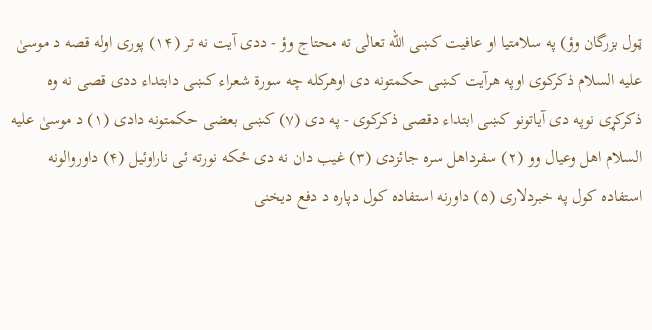ټول بزرگان وؤ) په سلامتیا او عافیت کښی اللّه تعالٰی ته محتاج وؤ - ددی آیت نه تر (۱۴) پوری اوله قصه د موسیٰ علیه السلام ذکرکوی اوپه هرآیت کښی حکمتونه دی اوهرکله چه سورة شعراء کښی دابتداء ددی قصی نه وه ذکرکړی نوپه دی آیاتونو کښی ابتداء دقصی ذکرکوی - په دی (۷) کښی بعضی حکمتونه دادی (۱) د موسیٰ علیه السلام اهل وعیال وو (۲) سفرداهل سره جائزدی (۳) غیب دان نه دی ځکه نورته ئی ناراوئیل (۴) داوروالونه استفاده کول په خبردلاری (۵) داورنه استفاده کول دپاره د دفع دیخنی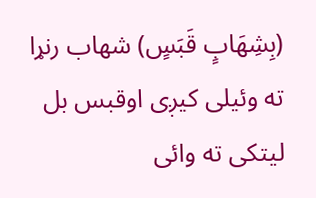(بِشِهَابٍ قَبَسٍ) شهاب رنړا ته وئیلی کیږی اوقبس بل لیتکی ته وائی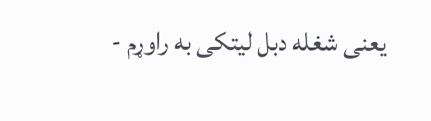یعنی شغله دبل لیتکی به راوړم -